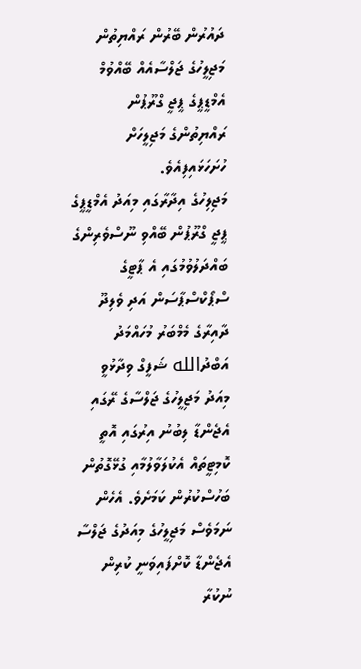ދައުރުން ބޭރުން ރައްޔިތުން މަޖިލީހުގެ ޖަލްސާއެއް ބޭއްވުމް އެމްޑީޕީގެ ޕީޖީ ގްރޫޕުން ރައްޔިތުންގެ މަޖިލީހަށް ހުށަހަޅައިފިއެވެ.
މަޖިލިހުގެ އިދާރާގައި މިއަދު އެމްޑީޕީގެ ޕީޖީ ގްރޫޕުން ބޭއްވި ނޫސްވެރިންގެ ބައްދަލުވުމުގައި އެ ޕާޓީގެ ސްޕޯކްސްޕާސަން އަދި ވެލިދޫ ދާއިރާގެ މެމްބަރު މުހައްމަދު އަބްދުالله ޝަފީގް ވިދާޅުވީ މިއަދު މަޖިލީހުގެ ޖަލްސާގެ ރޭގައި އެޖެންޑާ ލިބުނު އިރުގައި އޮތީ ކޮމިޓީތައް އެކުލަވާލުމާއި ގުޅޭގޮތުން ބަހުސްކުރުން ކަމަށެވެ. އެހެން ނަމަވެސް މަޖިލީހުގެ މިއަދުގެ ޖަލްސާ އެޖެންޑާ ކޮށްފައިވަނީ ކުރިން ނުކުރާ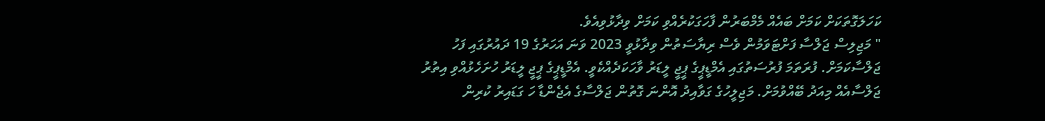ކަހަލަގޮތަކަށް ކަމަށް ބައެއް މެމްބަރުން ފާހަގަކުރެއްވި ކަމަށް ވިދާޅުވިއެވެ.
" މަޖިލިސް ޖަލްސާ ފަށްޓަވަމުން ވެސް ރިޔާސަތުން ވިދާޅުވީ 2023 ވަނަ އަހަރުގެ 19 ދައުރުގައި ފަހު ޖަލްސާކަމަށް. ފުރަތަމަ ފުރުސަތުގައި އެމްޑީޕީގެ ޕީޖީ ލީޑަރު ވާހަކަދެއްކެވީ. އެމްޑީޕީގެ ޕީޖީ ލީޑަރު ހުށަހެޅުއްވި އިތުރު ޖަލްސާއެއް މިއަދު ބޭއްވުމަށް. މަޖިލީހުގެ ގަވާއިދު އޮންނަ ގޮތުން ޖަލްސާގެ އެޖެންޑާ ހަ ގަޑައިރު ކުރިން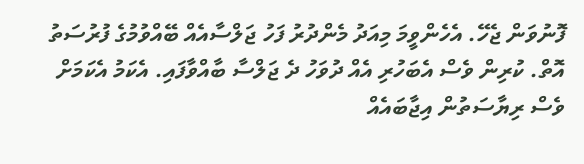ފޮނުވަން ޖެހޭ. އެހެންވީމަ މިއަދު މެންދުރު ފަހު ޖަލްސާއެއް ބޭއްވުމުގެ ފުރުސަތު އޮތް. ކުރިން ވެސް އެބަހުރި އެއް ދުވަހު ދެ ޖަލްސާ ބާއްވާފައި. އެކަމު އެކަމަށް ވެސް ރިޔާސަތުން އިޖާބައެއް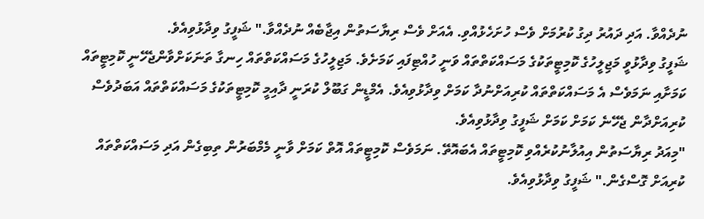ނުދެއްވާ. އަދި ދައުރު ދިގު ކުރުމަށް ވެސް ހުށަހެޅުއްވި. އެއަށް ވެސް ރިޔާސަތުން އިޖާބެއް ނުދެއްވާ." ޝަފީގު ވިދާޅުވިއެވެ.
ޝަފީގު ވިދާޅުވީ މަޖިލީހުގެ ކޮމިޓީތަކުގެ މަސައްކަތްތައް ވަނީ ހުއްޓިފައި ކަމަށެވެ. މަޖިލީހުގެ މަސައްކަތްތައް ހިނގާ ތަނަކަށްވާންޖެހޭނީ ކޮމިޓީތައް ކަމަށާއި ނަމަވެސް އެ މަސައްކަތްތައް ކުރިއަށްނުދާ ކަމަށް ވިދާޅުވިއެވެ. އެމްޑީން ގަބޫލް ކުރަނީ ދާއިމީ ކޮމިޓީތަކުގެ މަސައްކަތްތައް އަބަދުވެސް ކުރިއަށްދާން ޖެހޭނެ ކަމަށް ކަމަށް ޝަފީގު ވިދާޅުވިއެވެ.
"މިއަދު ރިޔާސަތުން އިއުލާނުކުރެއްވި ކޮމިޓީތައް އެބައޮތޭ. ނަމަވެސް ކޮމިޓީތައް އޮތް ކަމަށް ވާނީ މެމްބަރުން ތިބިގެން އަދި މަސައްކަތްތައް ކުރިއަށް ގޮސްގެން." ޝަފީގު ވިދާޅުވިއެވެ.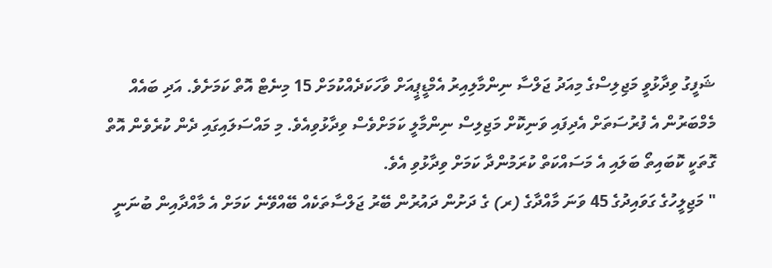ޝަފީގު ވިދާޅުވީ މަޖިލިސްގެ މިއަދު ޖަލްސާ ނިންމާލިއިރު އެމްޑީޕީއަށް ވާހަކަދެއްކުމަށް 15 މިނެޓް އޮތް ކަމަށެވެ. އަދި ބައެއް މެމްބަރުން އެ ފުރުސަތަށް އެދިފައި ވަނިކޮށް މަޖިލިސް ނިންމާލީ ކަމަށްވެސް ވިދާޅުވިއެވެ. މި މައްސަލައިގައި ދެން ކުރެވެން އޮތް ގޮތަކީ ކޮބައިތޯ ބަލައި އެ މަސައްކަތް ކުރަމުންދާ ކަމަށް ވިދާޅުވި އެވެ.
" މަޖިލީހުގެ ގަވައިދުގެ 45 ވަނަ މާއްދާގެ (ރ) ގެ ދަށުން ދައުރުން ބޭރު ޖަލްސާތަކެއް ބޭއްވޭނެ ކަމަށް އެ މާއްދާއިން ބުނަނީ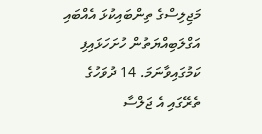މަޖިލިސްގެ ތިންބައިކުޅަ އެއްބައި އަގްލަބިއްޔަތުން ހުށަހަޅައިފި ކަމުގައިވާނަމަ. 14 ދުވަހުގެ ތެރޭގައި އެ ޖަލްސާ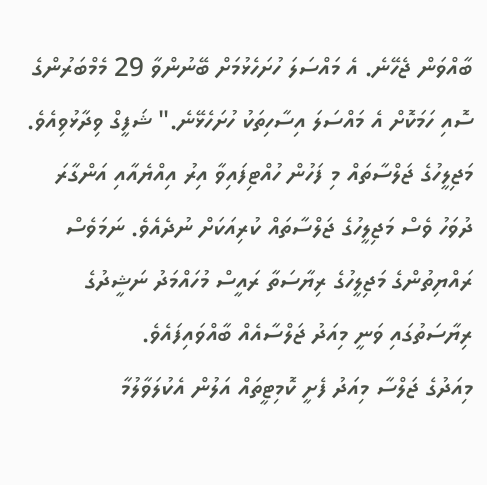ބާއްވަން ޖެހޭނެ. އެ މައްސަލަ ހުށަހެޅުމަށް ބޭނުންވާ 29 މެމްބަރުންގެ ސޮއި ހަމަކޮށް އެ މައްސަލަ އިސާހިތަކު ހުށަހެޅޭނެ." ޝަފީގް ވިދާޅުވިއެވެ.
މަޖިލީހުގެ ޖަލްސާތައް މި ފަހުން ހުއްޓިފައިވާ އިރު އިއްޔެއާއި އަންގާރަ ދުވަހު ވެސް މަޖިލީހުގެ ޖަލްސާތައް ކުރިއަކަށް ނުދެއެވެ. ނަމަވެސް ރައްޔިތުންގެ މަޖިލީހުގެ ރިޔާސަތާ ރައީސް މުހައްމަދު ނަޝީދުގެ ރިޔާސަތުގައި ވަނީ މިއަދު ޖަލްސާއެއް ބާއްވައިފައެވެ.
މިއަދުގެ ޖަލްސާ މިއަދު ފެށީ ކޮމިޓީތައް އަލުން އެކުލަވާލުމާ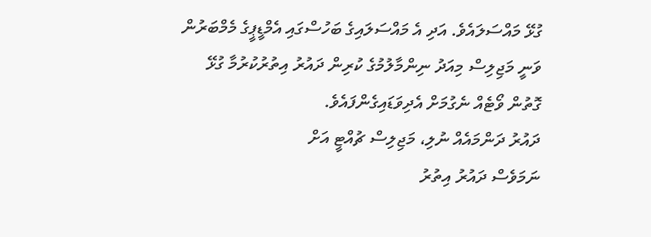ގުޅޭ މައްސަލައެވެ. އަދި އެ މައްސަލައިގެ ބަހުސްގައި އެމްޑީޕީގެ މެމްބަރުން ވަނީ މަޖިލިސް މިއަދު ނިންމާލުމުގެ ކުރިން ދައުރު އިތުރުކުރުމާ ގުޅޭ ގޮތުން ވޯޓެއް ނެގުމަށް އެދިވަޑައިގެންފައެވެ.
ދައުރު ދަންމައެއް ނުލި، މަޖިލިސް ޗުއްޓީ އަށް
ނަމަވެސް ދައުރު އިތުރު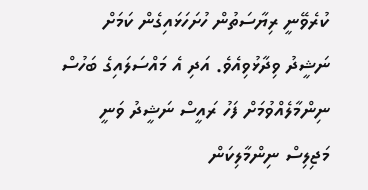ކުރެވޭނީ ރިޔާސަތުން ހުށަހަޅައިގެން ކަމަށް ނަޝީދު ވިދާޅުވިއެވެ. އަދި އެ މައްސަލައިގެ ބަހުސް ނިންމާލެއްވުމަށް ފަހު ރައީސް ނަޝީދު ވަނީ މަޖިލިސް ނިންމާލިކަން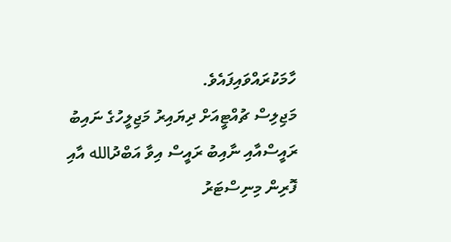ހާމަކުރައްވައިފައެވެ.
މަޖިލިސް ޗުއްޓީއަށް ދިޔައިރު މަޖިލީހުގެ ނައިބު ރައީސްއާއި ނާއިބު ރައީސް އިވާ އަބްދުالله އާއި ފޮރިން މިނިސްޓަރު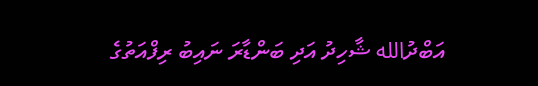އަބްދުالله ޝާހިދު އަދި ބަންޑާރަ ނައިބު ރިފްއަތުގެ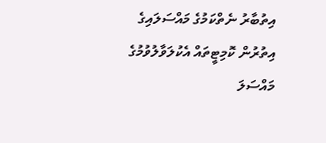އިތުބާރު ނެތްކަމުގެ މައްސަލައިގެ އިތުރުން ކޮމިޓީތައް އެކުލަވާލުވުމުގެ މައްސަލަ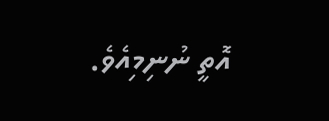އޮތީ ނުނިމިއެވެ.